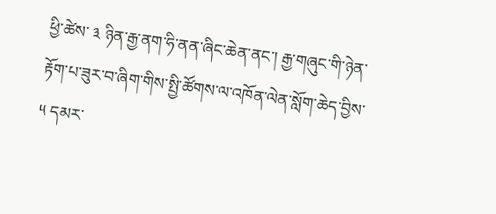ཕྱི་ཚེས་ ༣ ཉིན་རྒྱ་ནག་ཧི་ནན་ཞིང་ཆེན་ནང་། རྒྱ་གཞུང་གི་ཉེན་རྟོག་པ་ཟུར་བ་ཞིག་གིས་སྤྱི་ཚོགས་ལ་འཁོན་ལེན་སློག་ཆེད་བྱིས་ ༥ དམར་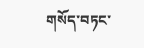གསོད་བཏང་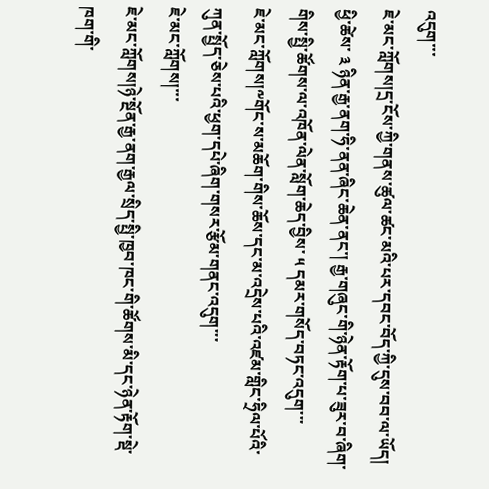འདུག་་་
ཇེ་མང་ཀློགས།དྲ་ངོས་ཀྱི་གནས་ཚུལ་ཚང་མའི་པར་དབང་བོད་ཀྱི་དུས་བབ་ལ་ཡོད།
ཕྱི་ཚེས་ ༣ ཉིན་རྒྱ་ནག་ཧི་ནན་ཞིང་ཆེན་ནང་། རྒྱ་གཞུང་གི་ཉེན་རྟོག་པ་ཟུར་བ་ཞིག་གིས་སྤྱི་ཚོགས་ལ་འཁོན་ལེན་སློག་ཆེད་བྱིས་ ༥ དམར་གསོད་བཏང་འདུག་་་
ཇེ་མང་ཀློགས།༸གོང་ས་མཆོག་གིས་ཆོས་དང་མ་འདྲེས་པའི་འཛམ་གླིང་ཧྲིལ་པོའི་ཀུན་སྤྱོད་ཅེས་པའི་ཕྱག་དཔེ་ཞིག་གསར་རྩོམ་གནང་འདུག་་་
ཇེ་མང་ཀློགས།་་་
ཇེ་མང་ཀློགས།ཉེ་སྔོན་རྒྱ་ནག་རྒྱལ་སྲིད་སྤྱི་ཁྱབ་ཁང་གི་ཚོགས་མི་དང་ཉེན་རྟོག་སྡེ་ཁག་གི་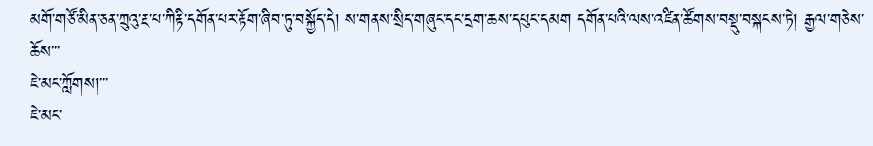མགོ་གཙོ་མིན་ཅན་ཀྲུའུ་རྔ་པ་ཀིརྟི་དགོན་པར་རྟོག་ཞིབ་ཏུ་བསྐྱོད་དེ། ས་གནས་སྲིད་གཞུང་དང་དྲག་ཆས་དཔུང་དམག དགོན་པའི་ལས་འཛིན་ཚོགས་བསྡུ་བསྐངས་ཏེ། རྒྱལ་གཅེས་ཆོས་་་
ཇེ་མང་ཀློགས།་་་
ཇེ་མང་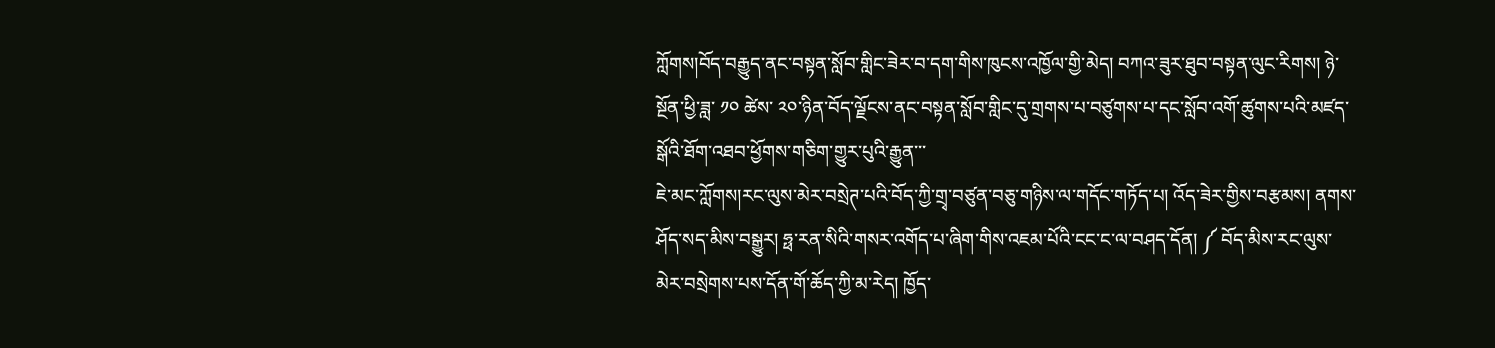ཀློགས།བོད་བརྒྱུད་ནང་བསྟན་སློབ་གླིང་ཟེར་བ་དག་གིས་ཁུངས་འཁྱོལ་གྱི་མེད། བཀའ་ཟུར་ཐུབ་བསྟན་ལུང་རིགས། ཉེ་སྔོན་ཕྱི་ཟླ་ ༡༠ ཚེས་ ༢༠་ཉིན་བོད་ལྗོངས་ནང་བསྟན་སློབ་གླིང་དུ་གྲགས་པ་བཙུགས་པ་དང་སློབ་འགོ་ཚུགས་པའི་མཛད་སྒོའི་ཐོག་འཐབ་ཕྱོགས་གཅིག་གྱུར་པུའི་རྒྱུན་་་
ཇེ་མང་ཀློགས།རང་ལུས་མེར་བསྲེཊ་པའི་བོད་ཀྱི་གྲྭ་བཙུན་བཅུ་གཉིས་ལ་གདོང་གཏོད་པ། འོད་ཟེར་གྱིས་བརྩམས། ནགས་ཤོད་སད་མིས་བསྒྱུར། ཧྥ་རན་སིའི་གསར་འགོད་པ་ཞིག་གིས་འཇམ་པོའི་ངང་ང་ལ་བཤད་དོན། ༼ བོད་མིས་རང་ལུས་མེར་བསྲེགས་པས་དོན་གོ་ཆོད་ཀྱི་མ་རེད། ཁྱོད་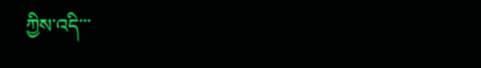ཀྱིས་འདི་་་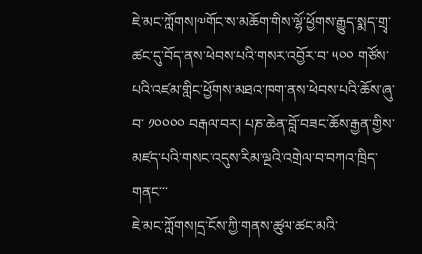ཇེ་མང་ཀློགས།༧གོང་ས་མཆོག་གིས་ལྷོ་ཕྱོགས་རྒྱུད་སྨད་གྲྭ་ཚང་དུ་བོད་ནས་ཕེབས་པའི་གསར་འབྱོར་བ་ ༥༠༠ གཙོས་པའི་འཛམ་གླིང་ཕྱོགས་མཐའ་ཁག་ནས་ཕེབས་པའི་ཆོས་ཞུ་བ་ ༡༠༠༠༠ བརྒལ་བར། པཎ་ཆེན་བློ་བཟང་ཆོས་རྒྱན་གྱིས་མཛད་པའི་གསང་འདུས་རིམ་ལྔའི་འགྲེལ་བ་བཀའ་ཁྲིད་གནང་་་
ཇེ་མང་ཀློགས།དྲ་ངོས་ཀྱི་གནས་ཚུལ་ཚང་མའི་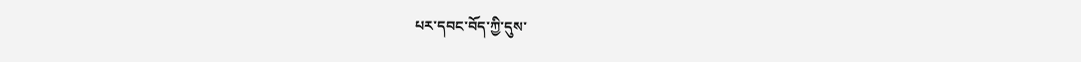པར་དབང་བོད་ཀྱི་དུས་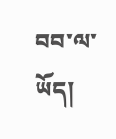བབ་ལ་ཡོད།